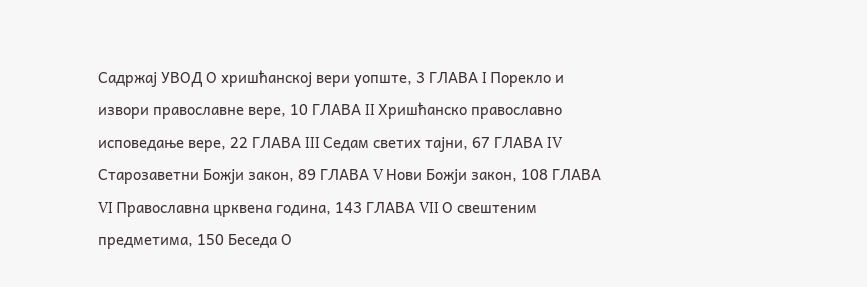Садржај УВОД О хришћанској вери уопште, 3 ГЛАВА I Порекло и извори православне вере, 10 ГЛАВА II Хришћанско православно исповедање вере, 22 ГЛАВА III Седам светих тајни, 67 ГЛАВА IV Старозаветни Божји закон, 89 ГЛАВА V Нови Божји закон, 108 ГЛАВА VI Православна црквена година, 143 ГЛАВА VII О свештеним предметима, 150 Беседа О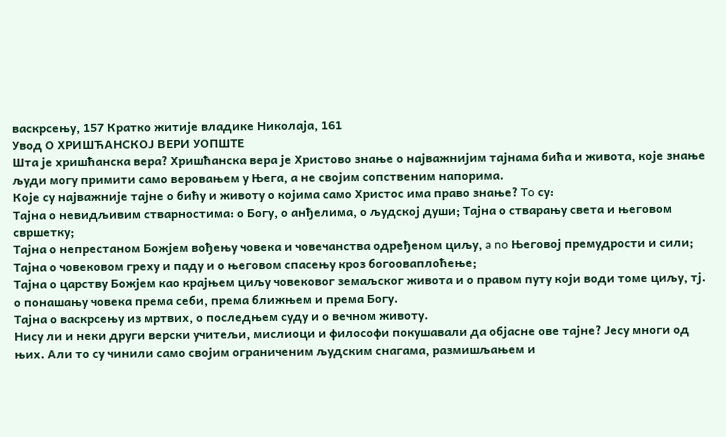васкрсењу, 157 Кратко житије владике Николаја, 161
Увод О ХРИШЋАНСКОЈ ВЕРИ УОПШТЕ
Шта је хришћанска вера? Хришћанска вера је Христово знање о најважнијим тајнама бића и живота, које знање људи могу примити само веровањем у Њега, а не својим сопственим напорима.
Које су најважније тајне о бићу и животу о којима само Христос има право знање? To су:
Тајна о невидљивим стварностима: о Богу, о анђелима, о људској души; Тајна о стварању света и његовом свршетку;
Тајна о непрестаном Божјем вођењу човека и човечанства одређеном циљу, a no Његовој премудрости и сили;
Тајна о човековом греху и паду и о његовом спасењу кроз богооваплоћење;
Тајна о царству Божјем као крајњем циљу човековог земаљског живота и о правом путу који води томе циљу, тј. о понашању човека према себи, према ближњем и према Богу.
Тајна о васкрсењу из мртвих, о последњем суду и о вечном животу.
Нису ли и неки други верски учитељи, мислиоци и философи покушавали да објасне ове тајне? Јесу многи од њих. Али то су чинили само својим ограниченим људским снагама, размишљањем и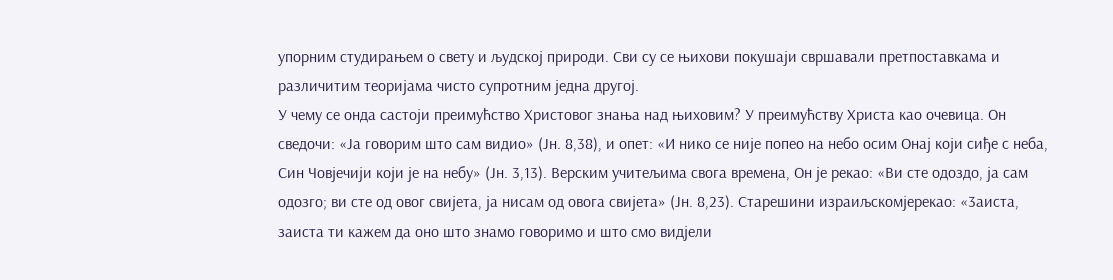упорним студирањем о свету и људској природи. Сви су се њихови покушаји свршавали претпоставкама и различитим теоријама чисто супротним једна другој.
У чему се онда састоји преимућство Христовог знања над њиховим? У преимућству Христа као очевица. Он сведочи: «Ја говорим што сам видио» (Јн. 8,38), и опет: «И нико се није попео на небо осим Онај који сиђе с неба, Син Човјечији који је на небу» (Јн. 3,13). Верским учитељима свога времена, Он је рекао: «Ви сте одоздо, ја сам одозго; ви сте од овог свијета, ја нисам од овога свијета» (Јн. 8,23). Старешини израиљскомјерекао: «3аиста, заиста ти кажем да оно што знамо говоримо и што смо видјели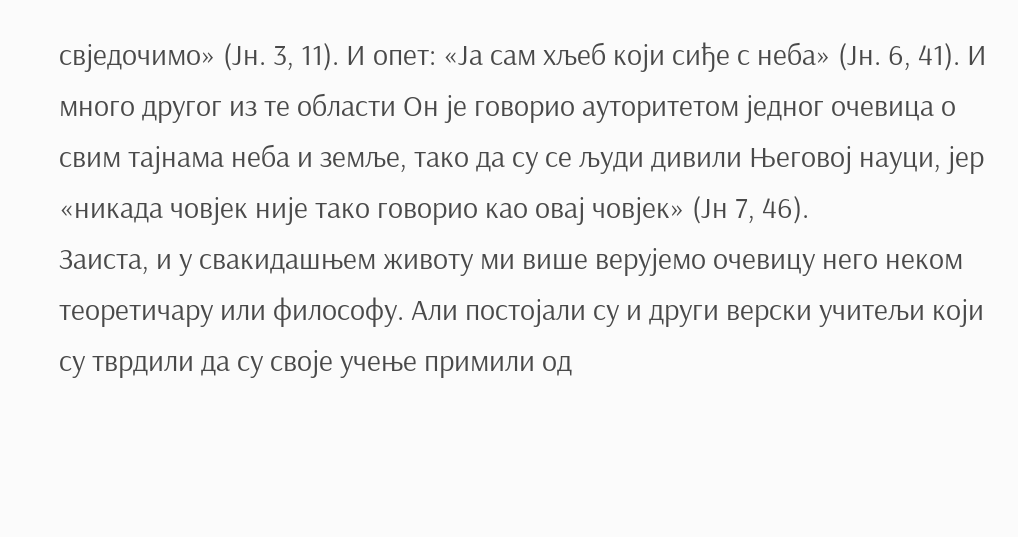свједочимо» (Јн. 3, 11). И опет: «Ја сам хљеб који сиђе с неба» (Јн. 6, 41). И много другог из те области Он је говорио ауторитетом једног очевица о свим тајнама неба и земље, тако да су се људи дивили Његовој науци, јер «никада човјек није тако говорио као овај човјек» (Јн 7, 46).
Заиста, и у свакидашњем животу ми више верујемо очевицу него неком теоретичару или философу. Али постојали су и други верски учитељи који су тврдили да су своје учење примили од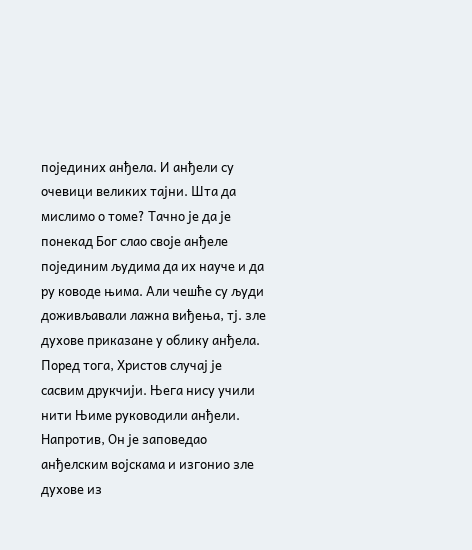појединих анђела. И анђели су очевици великих тајни. Шта да мислимо о томе? Тачно је да је понекад Бог слао своје анђеле појединим људима да их науче и да ру ководе њима. Али чешће су људи доживљавали лажна виђења, тј. зле духове приказане у облику анђела. Поред тога, Христов случај је сасвим друкчији. Њега нису учили нити Њиме руководили анђели. Напротив, Он је заповедао анђелским војскама и изгонио зле духове из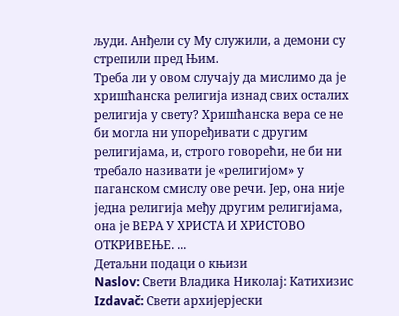људи. Анђели су Му служили, а демони су стрепили пред Њим.
Треба ли у овом случају да мислимо да је хришћанска религија изнад свих осталих религија у свету? Хришћанска вера се не би могла ни упоређивати с другим религијама, и, строго говорећи, не би ни требало називати је «религијом» у паганском смислу ове речи. Јер, она није једна религија међу другим религијама, она је ВЕРА У ХРИСТА И ХРИСТОВО ОТКРИВЕЊЕ. ...
Детаљни подаци о књизи
Naslov: Свети Владика Николај: Катихизис Izdavač: Свети архијерјески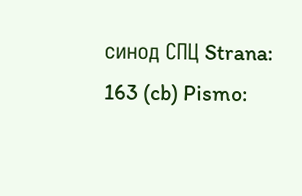синод СПЦ Strana: 163 (cb) Pismo: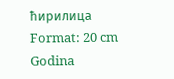ћирилица Format: 20 cm Godina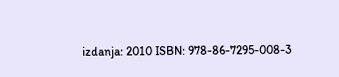izdanja: 2010 ISBN: 978-86-7295-008-3